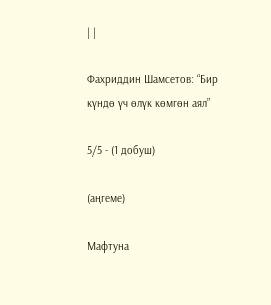| |

Фахриддин Шамсетов: “Бир күндө үч өлүк көмгөн аял”

5/5 - (1 добуш)

(аңгеме)

Мафтуна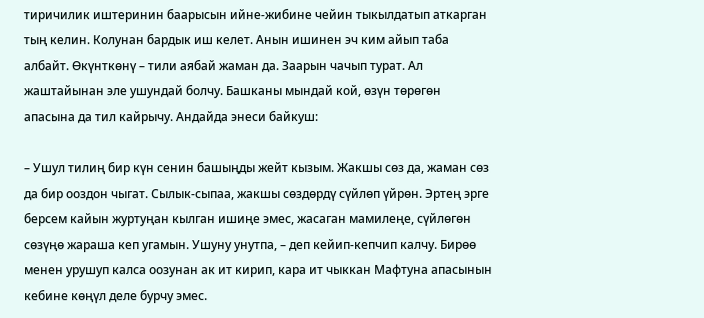тиричилик иштеринин баарысын ийне-жибине чейин тыкылдатып аткарган тың келин. Колунан бардык иш келет. Анын ишинен эч ким айып таба албайт. Өкүнткөнү – тили аябай жаман да. Заарын чачып турат. Ал жаштайынан эле ушундай болчу. Башканы мындай кой, өзүн төрөгөн апасына да тил кайрычу. Андайда энеси байкуш:

– Ушул тилиң бир күн сенин башыңды жейт кызым. Жакшы сөз да, жаман сөз да бир ооздон чыгат. Сылык-сыпаа, жакшы сөздөрдү сүйлөп үйрөн. Эртең эрге берсем кайын журтуңан кылган ишиңе эмес, жасаган мамилеңе, сүйлөгөн сөзүңө жараша кеп угамын. Ушуну унутпа, – деп кейип-кепчип калчу. Бирөө менен урушуп калса оозунан ак ит кирип, кара ит чыккан Мафтуна апасынын кебине көңүл деле бурчу эмес.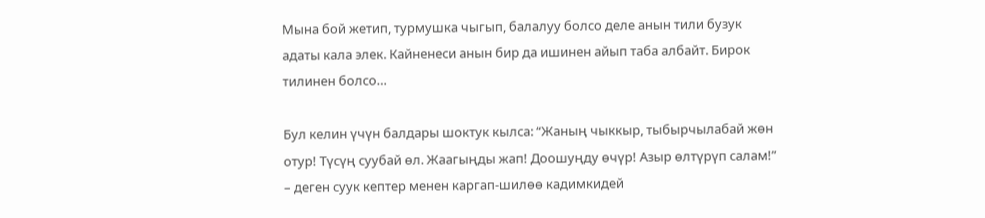Мына бой жетип, турмушка чыгып, балалуу болсо деле анын тили бузук адаты кала элек. Кайненеси анын бир да ишинен айып таба албайт. Бирок тилинен болсо…

Бул келин үчүн балдары шоктук кылса: “Жаның чыккыр, тыбырчылабай жөн отур! Түсүң суубай өл. Жаагыңды жап! Доошуңду өчүр! Азыр өлтүрүп салам!” – деген суук кептер менен каргап-шилөө кадимкидей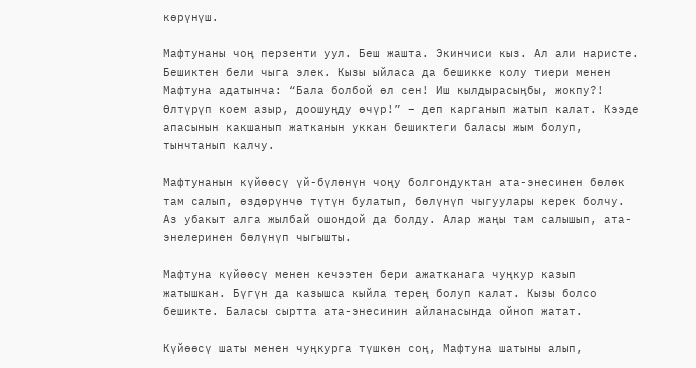көрүнүш.

Мафтунаны чоң перзенти уул. Беш жашта. Экинчиси кыз. Ал али наристе. Бешиктен бели чыга элек. Кызы ыйласа да бешикке колу тиери менен Мафтуна адатынча: “Бала болбой өл сен! Иш кылдырасыңбы, жокпу?! Өлтүрүп коем азыр, доошуңду өчүр!” – деп карганып жатып калат. Кээде апасынын какшанып жатканын уккан бешиктеги баласы жым болуп, тынчтанып калчу.

Мафтунанын күйөөсү үй-бүлөнүн чоңу болгондуктан ата-энесинен бөлөк там салып, өздөрүнчө түтүн булатып, бөлүнүп чыгуулары керек болчу. Аз убакыт алга жылбай ошондой да болду. Алар жаңы там салышып, ата-энелеринен бөлүнүп чыгышты.

Мафтуна күйөөсү менен кечээтен бери ажатканага чуңкур казып жатышкан. Бүгүн да казышса кыйла терең болуп калат. Кызы болсо бешикте. Баласы сыртта ата-энесинин айланасында ойноп жатат.

Күйөөсү шаты менен чуңкурга түшкөн соң, Мафтуна шатыны алып,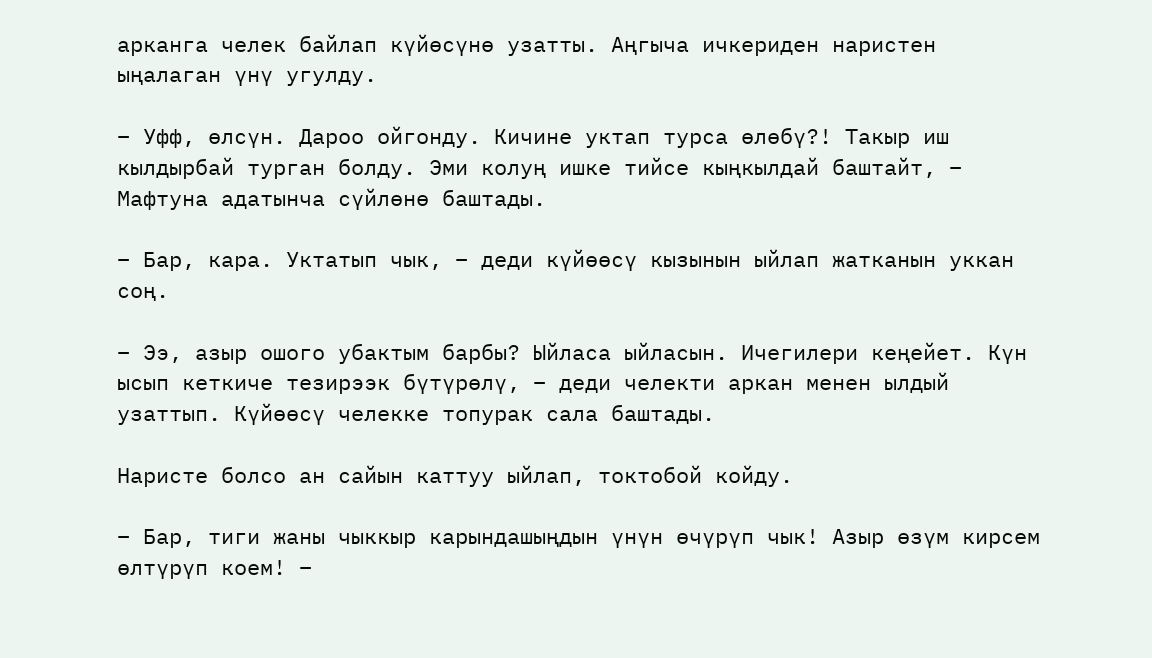арканга челек байлап күйөсүнө узатты. Аңгыча ичкериден наристен ыңалаган үнү угулду.

– Уфф, өлсүн. Дароо ойгонду. Кичине уктап турса өлөбү?! Такыр иш кылдырбай турган болду. Эми колуң ишке тийсе кыңкылдай баштайт, – Мафтуна адатынча сүйлөнө баштады.

– Бар, кара. Уктатып чык, – деди күйөөсү кызынын ыйлап жатканын уккан соң.

– Ээ, азыр ошого убактым барбы? Ыйласа ыйласын. Ичегилери кеңейет. Күн ысып кеткиче тезирээк бүтүрөлү, – деди челекти аркан менен ылдый узаттып. Күйөөсү челекке топурак сала баштады.

Наристе болсо ан сайын каттуу ыйлап, токтобой койду.

– Бар, тиги жаны чыккыр карындашыңдын үнүн өчүрүп чык! Азыр өзүм кирсем өлтүрүп коем! –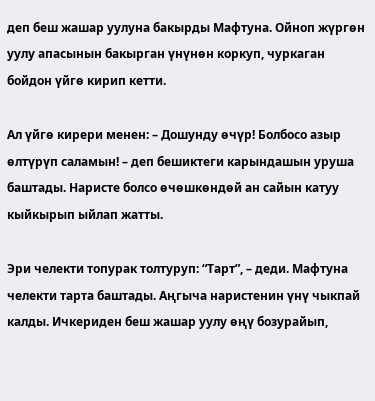деп беш жашар уулуна бакырды Мафтуна. Ойноп жүргөн уулу апасынын бакырган үнүнөн коркуп, чуркаган бойдон үйгө кирип кетти.

Ал үйгө кирери менен: – Дошунду өчүр! Болбосо азыр өлтүрүп саламын! – деп бешиктеги карындашын уруша баштады. Наристе болсо өчөшкөндөй ан сайын катуу кыйкырып ыйлап жатты.

Эри челекти топурак толтуруп: “Тарт”, – деди. Мафтуна челекти тарта баштады. Аңгыча наристенин үнү чыкпай калды. Ичкериден беш жашар уулу өңү бозурайып,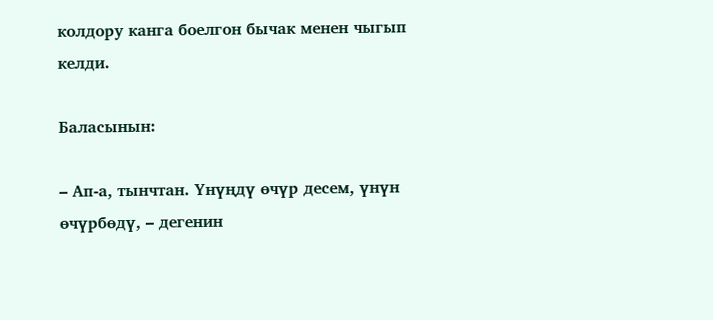колдору канга боелгон бычак менен чыгып келди.

Баласынын:

– Ап-а, тынчтан. Үнүңдү өчүр десем, үнүн өчүрбөдү, – дегенин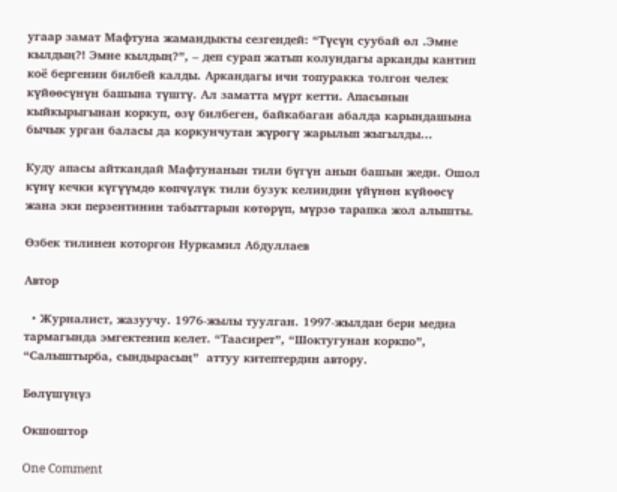угаар замат Мафтуна жамандыкты сезгендей: “Түсүң суубай өл .Эмне кылдың?! Эмне кылдың?”, – деп сурап жатып колундагы арканды кантип коё бергенин билбей калды. Аркандагы ичи топуракка толгон челек күйөөсүнүн башына түштү. Ал заматта мүрт кетти. Апасынын кыйкырыгынан коркуп, өзү билбеген, байкабаган абалда карындашына бычык урган баласы да коркунчутан жүрөгү жарылып жыгылды…

Куду апасы айткандай Мафтунанын тили бүгүн анын башын жеди. Ошол күнү кечки күгүүмдө көпчүлүк тили бузук келиндин үйүнөн күйөөсү жана эки перзентинин табыттарын көтөрүп, мүрзө тарапка жол алышты.

Өзбек тилинен которгон Нуркамил Абдуллаев

Автор

  • Журналист, жазуучу. 1976-жылы туулган. 1997-жылдан бери медиа тармагында эмгектенип келет. “Таасирет”, “Шоктугунан коркпо”, “Салыштырба, сындырасың”  аттуу китептердин автору.

Бөлүшүңүз

Окшоштор

One Comment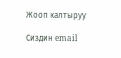Жооп калтыруу

Сиздин email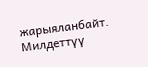жарыяланбайт. Милдеттүү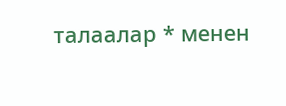талаалар * менен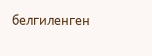белгиленген